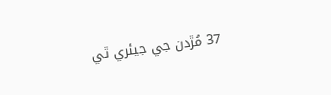37 مُڙدن جي جيئري ٿي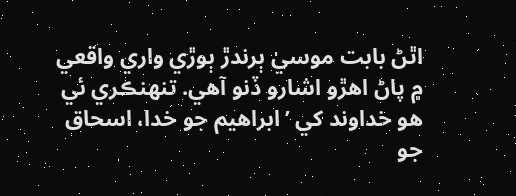اٿڻ بابت موسيٰ ٻرندڙ ٻوڙي واري واقعي ۾ پاڻ اھڙو اشارو ڏنو آھي. تنھنڪري ئي ھو خداوند کي ’ابراھيم جو خدا، اسحاق جو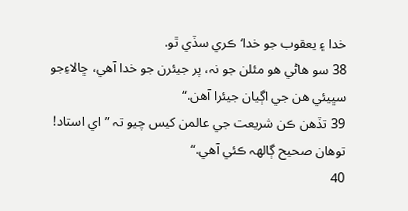خدا ۽ يعقوب جو خدا‘ ڪري سڏي ٿو.
38 سو ھاڻي ھو مئلن جو نہ، پر جيئرن جو خدا آھي، ڇالاءِجو سڀيئي ھن جي اڳيان جيئرا آھن.“
39 تڏھن ڪن شريعت جي عالمن کيس چيو تہ ”اي استاد! توھان صحيح ڳالھہ ڪئي آھي.“
40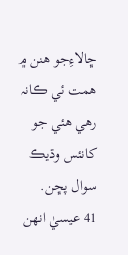ڇالاءِجو ھنن ۾ ھمت ئي ڪانہ رھي ھئي جو کانئس وڌيڪ سوال پڇن.
41 عيسيٰ انھن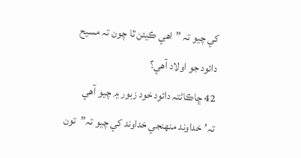کي چيو تہ ”اھي ڪيئن ٿا چون تہ مسيح دائود جو اولاد آھي؟
42 ڇاڪاڻتہ دائود خود زبور ۾ چيو آھي تہ’خداوند منھنجي خداوند کي چيو تہ”تون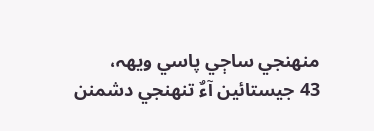منھنجي ساڄي پاسي ويھہ،
43 جيستائين آءٌ تنھنجي دشمنن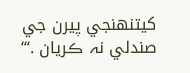کيتنھنجي پيرن جي صندلي نہ ڪريان .“‘